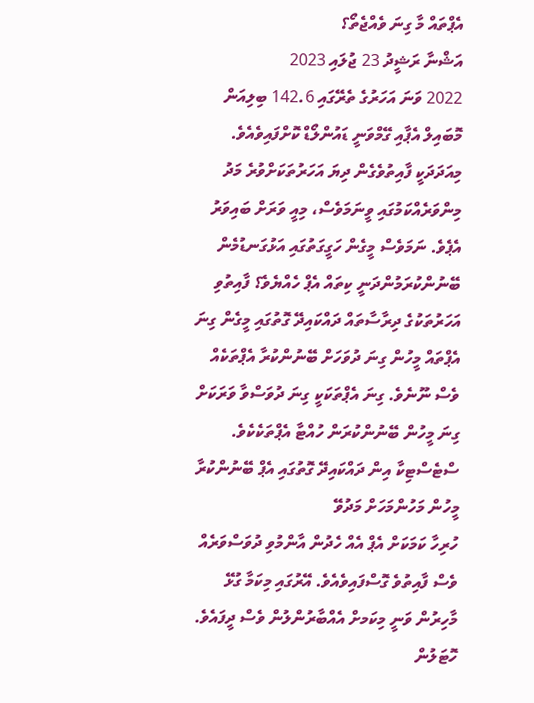އެޕްތައް މާ ގިނަ ވެއްޖެތޯ؟
އަޝްނާ ރަޝީދު 23 ޖުލައި 2023
2022 ވަނަ އަހަރުގެ ތެރޭގައި 142.6 ބިލިއަން މޮބައިލް އެޕާއި ގޭމްވަނީ ޑައުންލޯޑް ކޮށްފައިވެއެވެ. މިއަދަދަކީ ފާއިތުވެގެން ދިޔަ އަހަރުތަކަށްވުރެ މަދު މިންވަރެއްކަމުގައި ވީނަމަވެސް، މިއީ ވަރަށް ބައިވަރު އެޕެވެ. ނަމަވެސް މީގެން ހަގީގަތުގައި އަޅުގަނޑުމެން ބޭނުންކުރަމުންދަނީ ކިތައް އެޕް ހެއްޔެވެ؟ ފާއިތުވި އަހަރުތަކުގެ ދިރާސާތައް ދައްކައިދޭ ގޮތުގައި މީގެން ގިނަ އެޕްތައް މީހުން ގިނަ ދުވަހަށް ބޭނުންކުރާ އެޕްތަކެއް ވެސް ނޫނެވެ. ގިނަ އެޕްތަކަކީ ގިނަ ދުވަސްވާ ވަރަކަށް ގިނަ މީހުން ބޭނުންކުރަން ހުއްޓާ އެޕްތަކެކެވެ.
ސްޓެސްޓިކާ އިން ދައްކައިދޭ ގޮތުގައި އެޕް ބޭނުންކުރާ މީހުން މަހުންމަހަށް މަދުވޭ
ހުރިހާ ކަމަކަށް އެޕް އެއް ހެދުން އާންމުވި ދުވަސްވަރެއް ވެސް ފާއިތުވެ ގޮސްފައިވެއެވެ. އޭރުގައި މިކަމާ ގުޅޭ މާހިރުން ވަނީ މިކަމށް އެއްބާރުންލުން ވެސް ދީފައެވެ. ހޮޓަލުން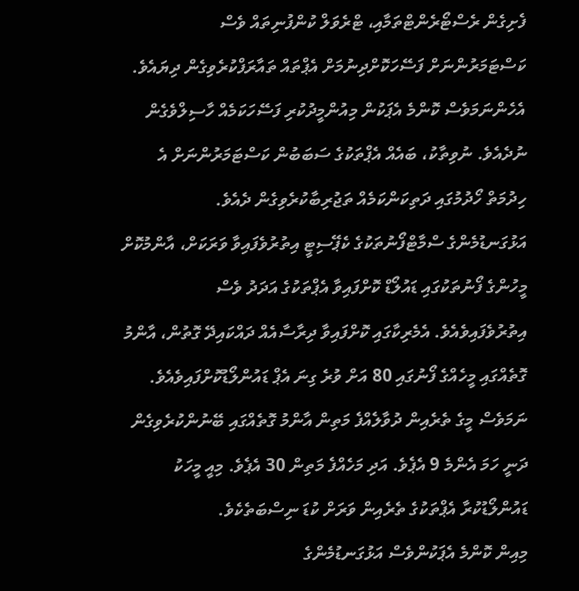ފެށިގެން ރެސްޓޯރެންޓްތަމާއި، ޓްރެވަލް ކުންފުނިތައް ވެސް ކަސްޓަމަރުންނަށް ފަސޭހަކޮށްދިނުމަށް އެޕްތައް ތައާރަފްކުރެވިގެން ދިޔައެވެ. އެހެންނަމަވެސް ކޮންމެ އެޕަކުން މިއުންމީދުކުރި ފަސޭހަކަމެއް ހާސިލްވެގެން ނުދެއެވެ. ނުވިތާކު، ބައެއް އެޕްތަކުގެ ސަބަބުން ކަސްޓަމަރުންނަށް އެ ހިދުމަތް ހޯދުމުގައި ދަތިކަންކަމެއް ތަޖުރިބާކުރެވިގެން ދެއެވެ.
އަޅުގަނޑުމެންގެ ސްމާޓްފޯނުތަކުގެ ކެޕޭސިޓީ އިތުރުވެފައިވާ ވަރަކަށް، އާންމުކޮށް މީހުންގެ ފޯނުތަކުގައި ޑައުލޯޑް ކޮށްފައިވާ އެޕްތަކުގެ އަދަދު ވެސް އިތުރުވެފައިވެއެވެ. އެމެރިކާގައި ކޮށްފައިވާ ދިރާސާއެއް ދައްކައިދޭ ގޮތުން، އާންމު ގޮތެއްގައި މީހެއްގެ ފޯނުގައި 80 އަށް ވުރެ ގިނަ އެޕް ޑައުންލޯޑުކޮށްފައިވެއެވެ. ނަމަވެސް މީގެ ތެރެއިން ދުވާލެއްފެ މަތިން އާންމު ގޮތެއްގައި ބޭނުންކުރެވިގެން ދަނީ ހަމަ އެންމެ 9 އެޕެވެ. އަދި މަހެއްފެ މަތިން 30 އެޕެވެ. މިއީ މީހަކު ޑައުންލޯޑުކުރާ އެޕްތަކުގެ ތެރެއިން ވަރަށް ކުޑަ ނިސްބަތެކެވެ.
މިއިން ކޮންމެ އެޕަކުންވެސް އަޅުގަނޑުމެންގެ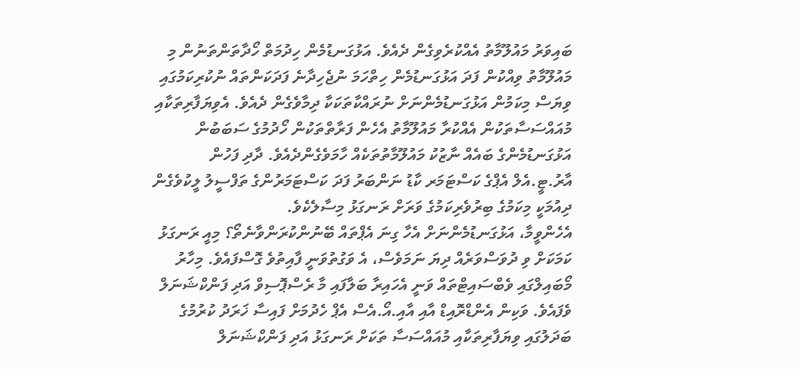ބައިވަރު މައުލޫމާތު އެއްކުރެވިގެން ދެއެވެ. އަޅުގަނޑުމެން ހިދުމަތް ހޯދާތަންތަނުން މި މައުލޫމާތު ވިއްކުން ފަދަ އަޅުގަނޑުމެން ހިތްހަމަ ނުޖެހިދާނެ ފަދަކަންތައް ނުކުރިކަމުގައި ވިޔަސް މިކަމުން އަޅުގަނޑުމެންނަށް ނުރައްކާތަކަކާ ދިމާވެގެން ދެއެވެ. އެވިޔަފާރިތަކާއި މުއައްސަސާތަކުން އެއްކުރާ މައުލޫމާތު އެހެން ފަރާތްތަކުން ހޯދުމުގެ ސަބަބުން އަޅުގަނޑުމެންގެ ބައެއް ނާޒުކު މައުލޫމާތުތަކެއް ހާމަވެގެންދެއެވެ. ދާދި ފަހުން އާރު.ޓީ.އެލް އެޕްގެ ކަސްޓަމަރ ކާޑު ނަންބަރު ފަދަ ކަސްޓަމަރުންގެ ތަފްސީލު ލީކުވެގެން ދިއުމަކީ މިކަމުގެ ބިރުވެރިކަމުގެ ވަރަށް ރަނގަޅު މިސާލެކެވެ.
އެހެންވީމާ، އަޅުގަނޑުމެންނަށް އެހާ ގިނަ އެޕްތައް ބޭނުންކުރަންވާނެތޯ؟ މިއީ ރަނގަޅު ކަމަކަށް ވި ދުވަސްވަރެއް ދިޔަ ނަމަވެސް، އެ ވަގުތުވަނީ ފާއިތުވެ ގޮސްފައެވެ. މިހާރު މޯބައިލްގައި ވެބްސައިޓްތައް ވަނީ އެހައިރާ ބަލާފައި މާ ރެސްޕޮސިވް އަދި ފަންކްޝަނަލް ވެފައެވެ. ވަކިން އެންޑްރޮއިޑް އާއި އާއި.އޯ.އެސް އެޕް ހެދުމަށް ފައިސާ ޚަރަދު ކުރުމުގެ ބަދަލުގައި ވިޔަފާރިތަކާއި މުއައްސަސާ ތަކަށް ރަނގަޅު އަދި ފަންކްޝަނަލް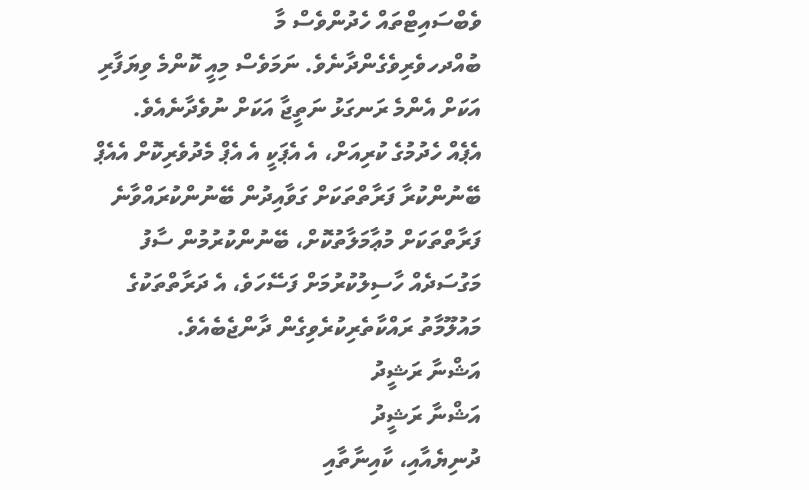ވެބްސައިޓްތައް ހެދުންވެސް މާ ބުއްދހވެރިވެގެންދާނެވެ. ނަމަވެސް މިއީ ކޮންމެ ވިޔަފާރި އަކަށް އެންމެ ރަނގަޅު ނަތީޖާ އަކަށް ނުވެދާނެއެވެ. އެޕެއް ހެދުމުގެ ކުރިއަށް، އެ އެޕަކީ އެ އެޕް މެދުވެރިކޮށް އެއެޕް ބޭނުންކުރާ ފަރާތްތަކަށް ގަވާއިދުން ބޭނުންކުރައްވާނެ ފަރާތްތަކަށް މުޢާމަލާތުކޮށް، ބޭނުންކުރުމުން ސާފު މަގުސަދެއް ހާސިލުކުރުމަށް ފަސޭހަވެ، އެ ދަރާތްތަކުގެ މައުލޫމާތު ރައްކާތެރިކުރެވިގެން ދާންޖެބެއެވެ.
އަޝްނާ ރަޝީދު
އަޝްނާ ރަޝީދު
ދުނިޔެއާއި، ކާއިނާތާއި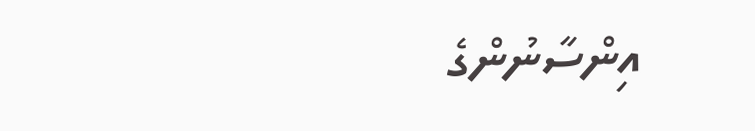އިންސާނުންގެ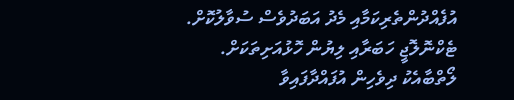އުފެއްދުންތެރިކަމާއި މެދު އަބަދުވެސް ސުވާލުކޮށް.
ޓެކްނޮލޮޖީ ހަބަރާއި ލިޔުން ހޮޅުއަށިތަކަށް.
ލޯތްބާއެކު ދިވެހިން އުފައްދާފައިވާ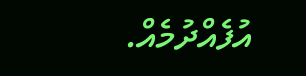އުފެއްދުމެއް.